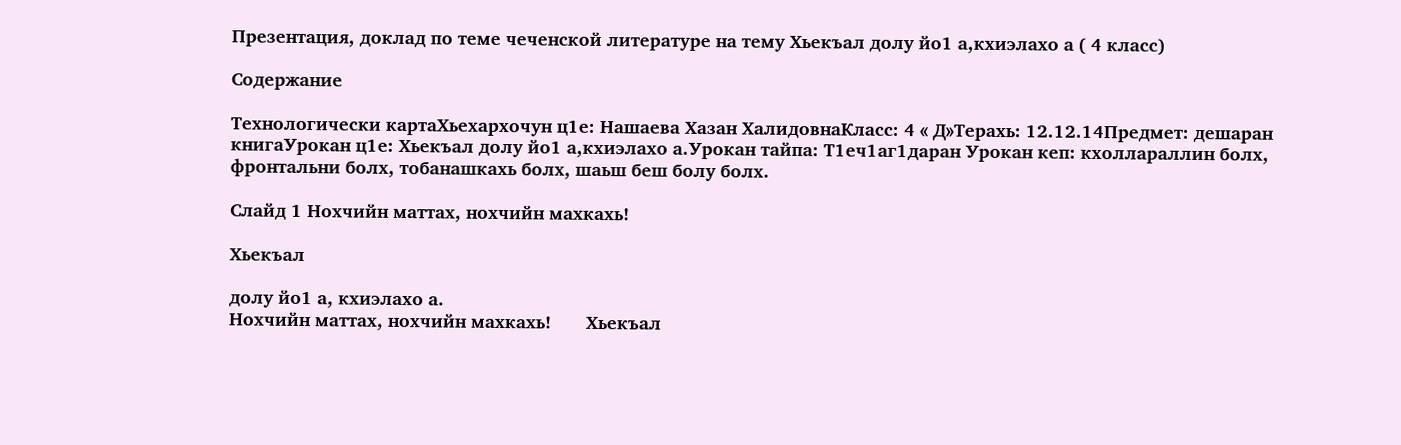Презентация, доклад по теме чеченской литературе на тему Хьекъал долу йо1 а,кхиэлахо а ( 4 класс)

Содержание

Технологически картаХьехархочун ц1е: Нашаева Хазан ХалидовнаКласс: 4 « Д»Терахь: 12.12.14Предмет: дешаран книгаУрокан ц1е: Хьекъал долу йо1 а,кхиэлахо а.Урокан тайпа: Т1еч1аг1даран Урокан кеп: кхоллараллин болх, фронтальни болх, тобанашкахь болх, шаьш беш болу болх.

Слайд 1 Нохчийн маттах, нохчийн махкахь!

Хьекъал

долу йо1 а, кхиэлахо а.
Нохчийн маттах, нохчийн махкахь!       Хьекъал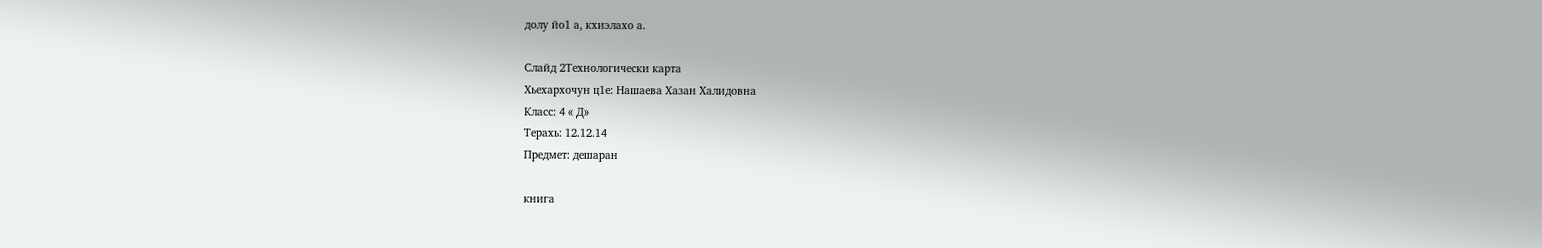долу йо1 а, кхиэлахо а.

Слайд 2Технологически карта
Хьехархочун ц1е: Нашаева Хазан Халидовна
Класс: 4 « Д»
Терахь: 12.12.14
Предмет: дешаран

книга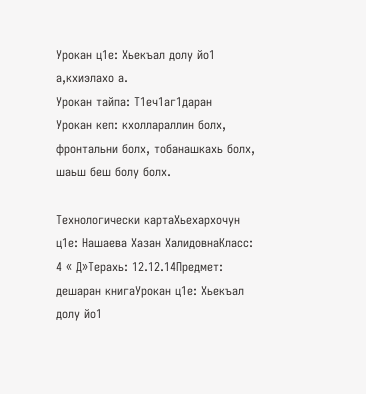Урокан ц1е: Хьекъал долу йо1 а,кхиэлахо а.
Урокан тайпа: Т1еч1аг1даран
Урокан кеп: кхоллараллин болх, фронтальни болх, тобанашкахь болх, шаьш беш болу болх.

Технологически картаХьехархочун ц1е: Нашаева Хазан ХалидовнаКласс: 4 « Д»Терахь: 12.12.14Предмет: дешаран книгаУрокан ц1е: Хьекъал долу йо1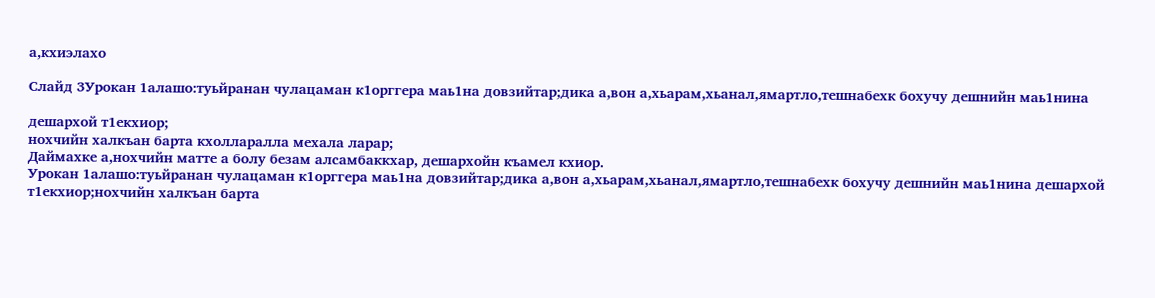а,кхиэлахо

Слайд 3Урокан 1алашо:туьйранан чулацаман к1орггера маь1на довзийтар;дика а,вон а,хьарам,хьанал,ямартло,тешнабехк бохучу дешнийн маь1нина

дешархой т1екхиор;
нохчийн халкъан барта кхолларалла мехала ларар;
Даймахке а,нохчийн матте а болу безам алсамбаккхар, дешархойн къамел кхиор.
Урокан 1алашо:туьйранан чулацаман к1орггера маь1на довзийтар;дика а,вон а,хьарам,хьанал,ямартло,тешнабехк бохучу дешнийн маь1нина дешархой т1екхиор;нохчийн халкъан барта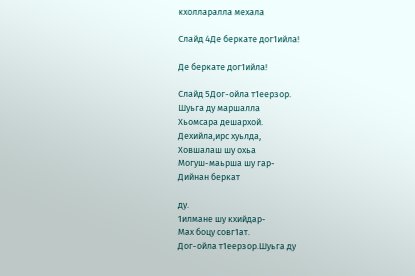кхолларалла мехала

Слайд 4Де беркате дог1ийла!

Де беркате дог1ийла!

Слайд 5Дог-ойла т1еерзор.
Шуьга ду маршалла
Хьомсара дешархой.
Дехийла,ирс хуьлда,
Ховшалаш шу охьа
Могуш-маьрша шу гар-
Дийнан беркат

ду.
1илмане шу кхийдар-
Мах боцу совг1ат.
Дог-ойла т1еерзор.Шуьга ду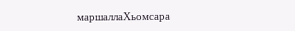маршаллаХьомсара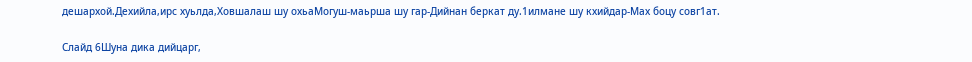дешархой.Дехийла,ирс хуьлда,Ховшалаш шу охьаМогуш-маьрша шу гар-Дийнан беркат ду.1илмане шу кхийдар-Мах боцу совг1ат.

Слайд 6Шуна дика дийцарг,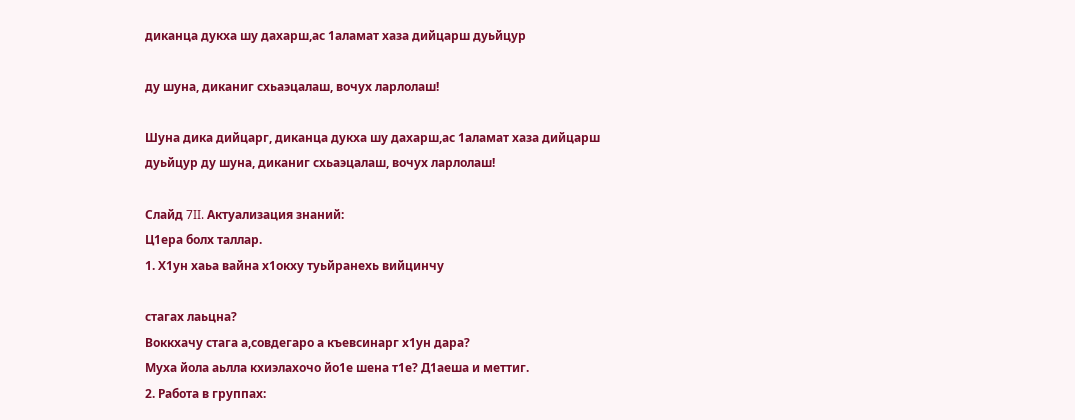диканца дукха шу дахарш,ас 1аламат хаза дийцарш дуьйцур

ду шуна, диканиг схьаэцалаш, вочух ларлолаш!

Шуна дика дийцарг, диканца дукха шу дахарш,ас 1аламат хаза дийцарш дуьйцур ду шуна, диканиг схьаэцалаш, вочух ларлолаш!

Слайд 7II. Актуализация знаний:
Ц1ера болх таллар.
1. Х1ун хаьа вайна х1окху туьйранехь вийцинчу

стагах лаьцна?
Воккхачу стага а,совдегаро а къевсинарг х1ун дара?
Муха йола аьлла кхиэлахочо йо1е шена т1е? Д1аеша и меттиг.
2. Работа в группах: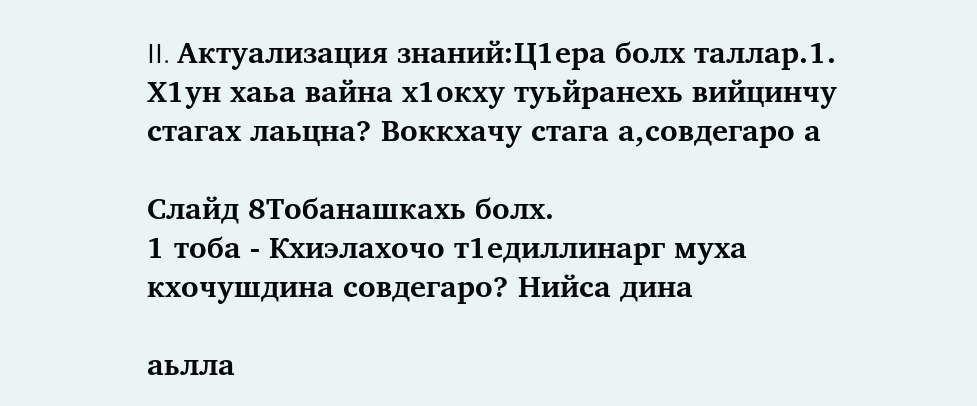II. Актуализация знаний:Ц1ера болх таллар.1. Х1ун хаьа вайна х1окху туьйранехь вийцинчу стагах лаьцна? Воккхачу стага а,совдегаро а

Слайд 8Тобанашкахь болх.
1 тоба - Кхиэлахочо т1едиллинарг муха кхочушдина совдегаро? Нийса дина

аьлла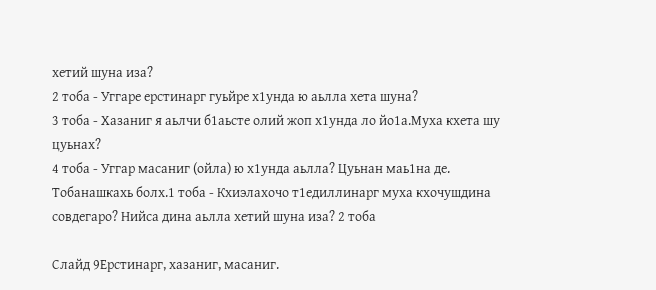хетий шуна иза?
2 тоба - Уггаре ерстинарг гуьйре х1унда ю аьлла хета шуна?
3 тоба - Хазаниг я аьлчи б1аьсте олий жоп х1унда ло йо1а.Муха кхета шу цуьнах?
4 тоба - Уггар масаниг (ойла) ю х1унда аьлла? Цуьнан маь1на де.
Тобанашкахь болх.1 тоба - Кхиэлахочо т1едиллинарг муха кхочушдина совдегаро? Нийса дина аьлла хетий шуна иза? 2 тоба

Слайд 9Ерстинарг, хазаниг, масаниг.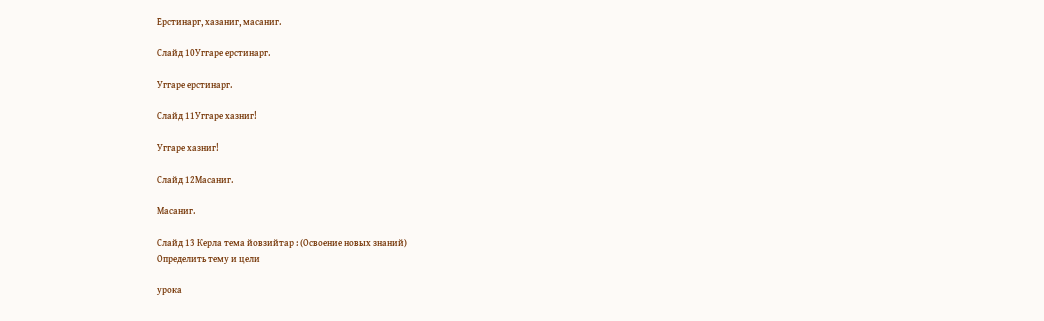Ерстинарг, хазаниг, масаниг.

Слайд 10Уггаре ерстинарг.

Уггаре ерстинарг.

Слайд 11Уггаре хазниг!

Уггаре хазниг!

Слайд 12Масаниг.

Масаниг.

Слайд 13 Керла тема йовзийтар : (Освоение новых знаний)
Определить тему и цели

урока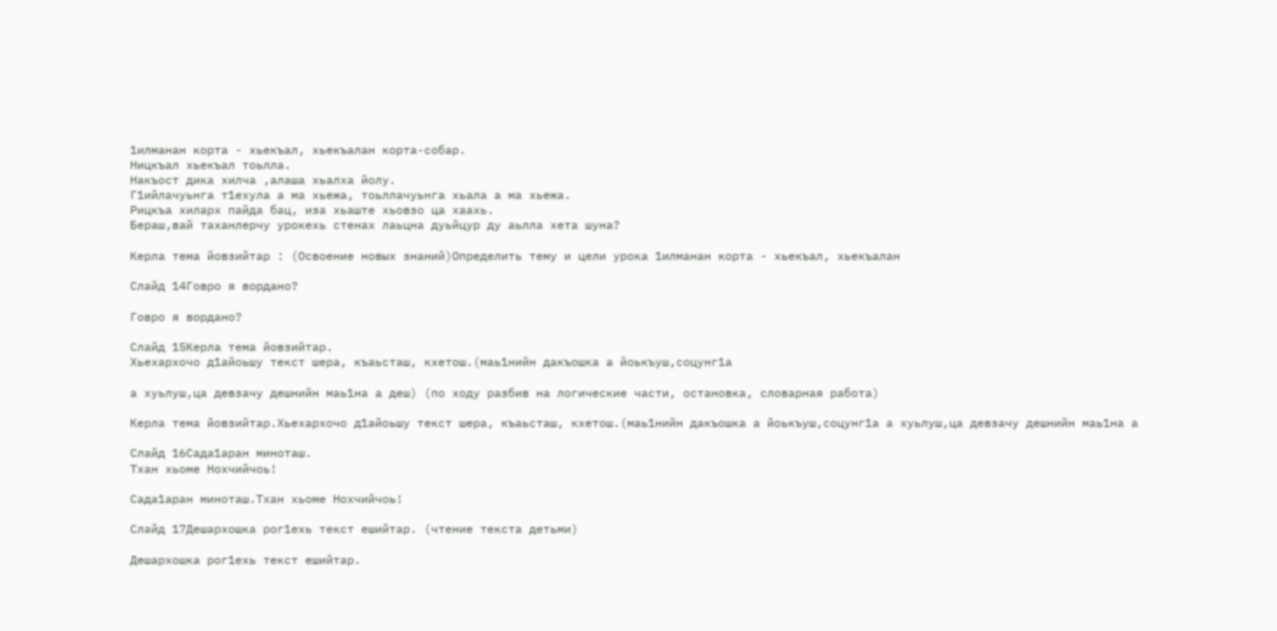1илманан корта - хьекъал, хьекъалан корта-собар.
Ницкъал хьекъал тоьлла.
Накъост дика хилча ,алаша хьалха йолу.
Г1ийлачуьнга т1ехула а ма хьежа, тоьллачуьнга хьала а ма хьежа.
Рицкъа хиларх пайда бац, иза хьаште хьовзо ца хаахь.
Бераш,вай таханлерчу урокехь стенах лаьцна дуьйцур ду аьлла хета шуна?

Керла тема йовзийтар : (Освоение новых знаний)Определить тему и цели урока 1илманан корта - хьекъал, хьекъалан

Слайд 14Говро я вордано?

Говро я вордано?

Слайд 15Керла тема йовзийтар.
Хьехархочо д1айоьшу текст шера, къаьсташ, кхетош.(маь1нийн дакъошка а йоькъуш,соцунг1а

а хуьлуш,ца девзачу дешнийн маь1на а деш) (по ходу разбив на логические части, остановка, словарная работа)

Керла тема йовзийтар.Хьехархочо д1айоьшу текст шера, къаьсташ, кхетош.(маь1нийн дакъошка а йоькъуш,соцунг1а а хуьлуш,ца девзачу дешнийн маь1на а

Слайд 16Сада1аран миноташ.
Тхан хьоме Нохчийчоь!

Сада1аран миноташ.Тхан хьоме Нохчийчоь!

Слайд 17Дешархошка рог1ехь текст ешийтар. (чтение текста детьми)

Дешархошка рог1ехь текст ешийтар.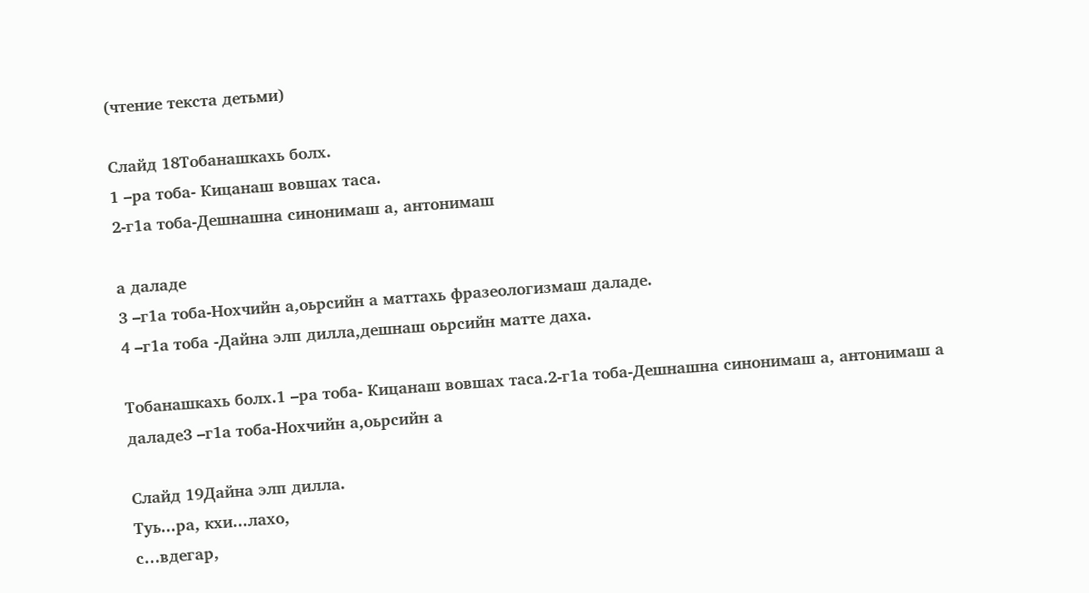(чтение текста детьми)

Слайд 18Тобанашкахь болх.
1 –ра тоба- Кицанаш вовшах таса.
2-г1а тоба-Дешнашна синонимаш а, антонимаш

а даладе
3 –г1а тоба-Нохчийн а,оьрсийн а маттахь фразеологизмаш даладе.
4 –г1а тоба -Дайна элп дилла,дешнаш оьрсийн матте даха.

Тобанашкахь болх.1 –ра тоба- Кицанаш вовшах таса.2-г1а тоба-Дешнашна синонимаш а, антонимаш а даладе3 –г1а тоба-Нохчийн а,оьрсийн а

Слайд 19Дайна элп дилла.
Туь...ра, кхи...лахо,
с…вдегар,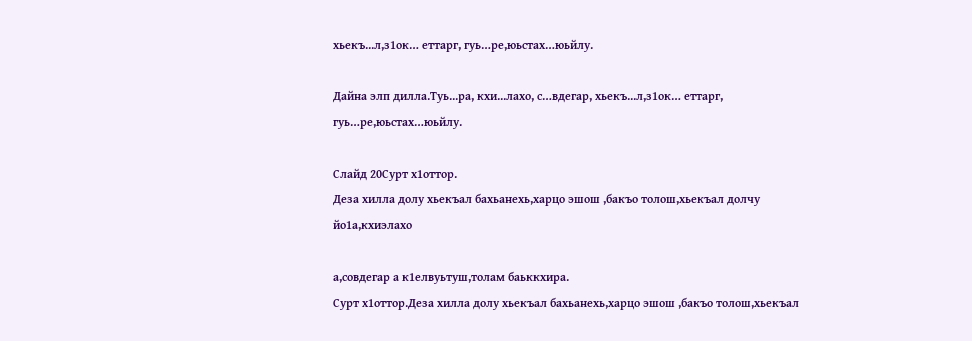хьекъ...л,з1ок… еттарг, гуь…ре,юьстах…юьйлу.

Дайна элп дилла.Туь...ра, кхи...лахо, с…вдегар, хьекъ...л,з1ок… еттарг, гуь…ре,юьстах…юьйлу.

Слайд 20Сурт х1оттор.
Деза хилла долу хьекъал бахьанехь,харцо эшош ,бакъо толош,хьекъал долчу йо1а,кхиэлахо

а,совдегар а к1елвуьтуш,толам баьккхира.
Сурт х1оттор.Деза хилла долу хьекъал бахьанехь,харцо эшош ,бакъо толош,хьекъал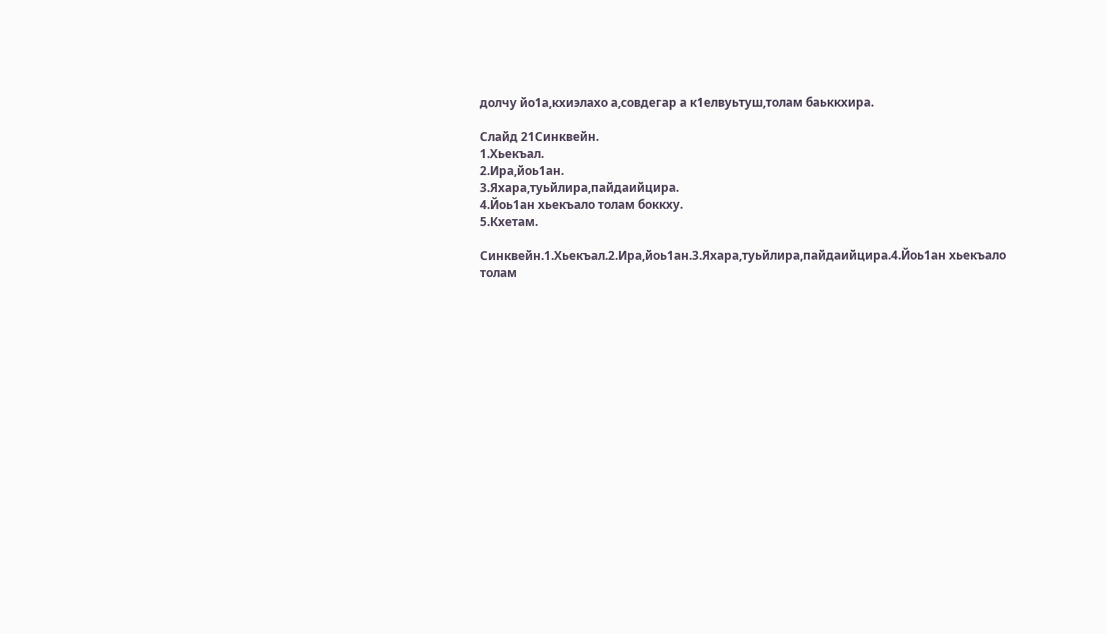долчу йо1а,кхиэлахо а,совдегар а к1елвуьтуш,толам баьккхира.

Слайд 21Синквейн.
1.Хьекъал.
2.Ира,йоь1ан.
3.Яхара,туьйлира,пайдаийцира.
4.Йоь1ан хьекъало толам боккху.
5.Кхетам.

Синквейн.1.Хьекъал.2.Ира,йоь1ан.3.Яхара,туьйлира,пайдаийцира.4.Йоь1ан хьекъало толам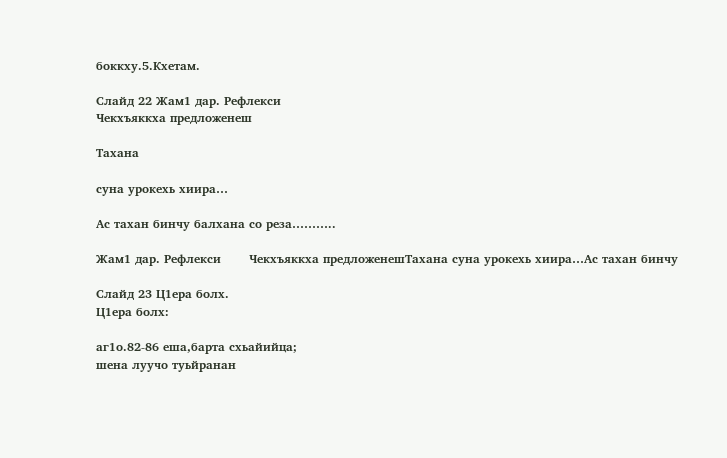боккху.5.Кхетам.

Слайд 22 Жам1 дар. Рефлекси
Чекхъяккха предложенеш

Тахана

суна урокехь хиира…

Ас тахан бинчу балхана со реза………..

Жам1 дар. Рефлекси       Чекхъяккха предложенешТахана суна урокехь хиира…Ас тахан бинчу

Слайд 23 Ц1ера болх.
Ц1ера болх:

аг1о.82-86 еша,барта схьайийца;
шена луучо туьйранан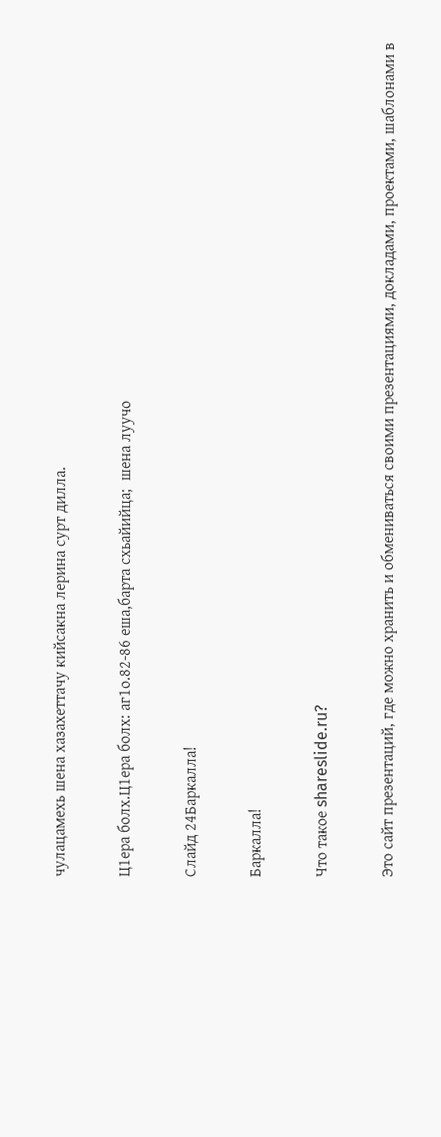чулацамехь шена хазахеттачу кийсакна лерина сурт дилла.

Ц1ера болх.Ц1ера болх: аг1о.82-86 еша,барта схьайийца;  шена луучо

Слайд 24Баркалла!

Баркалла!

Что такое shareslide.ru?

Это сайт презентаций, где можно хранить и обмениваться своими презентациями, докладами, проектами, шаблонами в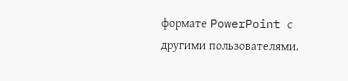формате PowerPoint с другими пользователями.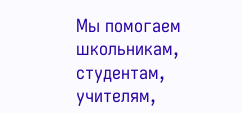Мы помогаем школьникам, студентам, учителям,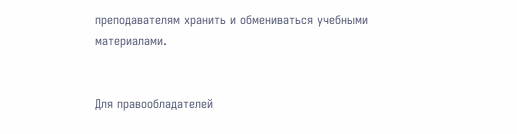преподавателям хранить и обмениваться учебными материалами.


Для правообладателей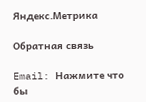Яндекс.Метрика

Обратная связь

Email: Нажмите что бы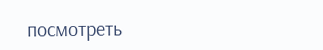посмотреть